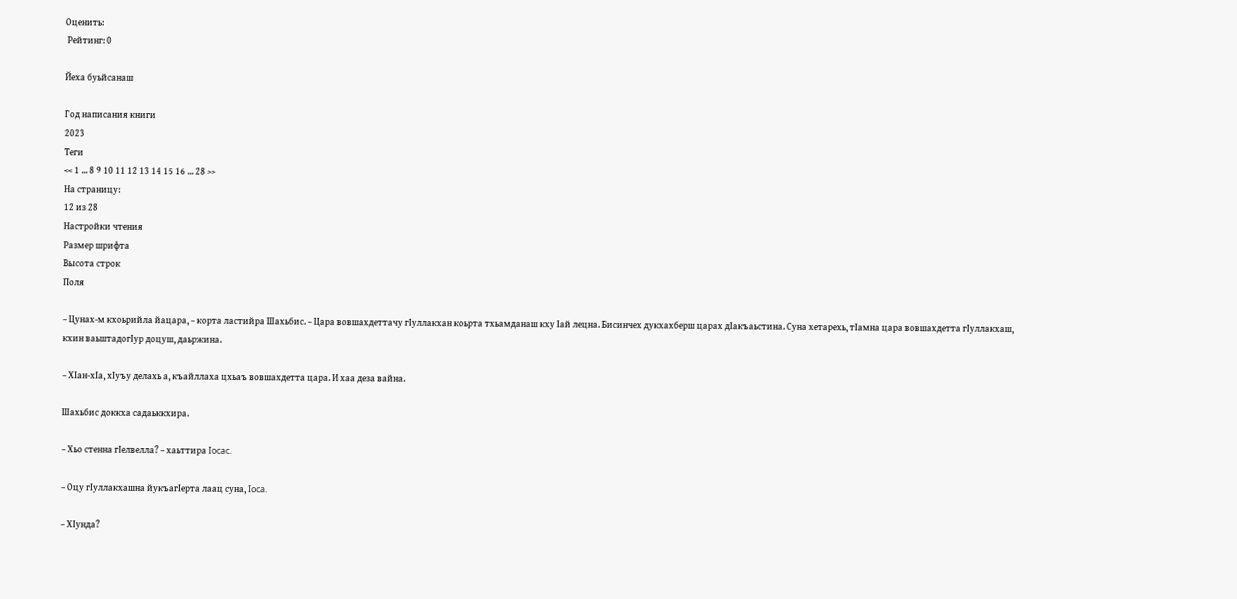Оценить:
 Рейтинг: 0

Йеха буьйсанаш

Год написания книги
2023
Теги
<< 1 ... 8 9 10 11 12 13 14 15 16 ... 28 >>
На страницу:
12 из 28
Настройки чтения
Размер шрифта
Высота строк
Поля

– Цунах-м кхоьрийла йацара, – корта ластийра Шахьбис. – Цара вовшахдеттачу гIуллакхан коьрта тхьамданаш кху Iай лецна. Бисинчех дукхахберш царах дIакъаьстина. Суна хетарехь, тIамна цара вовшахдетта гIуллакхаш, кхин ваьштадогIур доцуш, даьржина.

– ХIан-хIа, хIуъу делахь а, къайллаха цхьаъ вовшахдетта цара. И хаа деза вайна.

Шахьбис доккха садаьккхира.

– Хьо стенна гIелвелла? – хаьттира Iocac.

– Оцу гIуллакхашна йукъагIерта лаац суна, Ioca.

– ХIунда?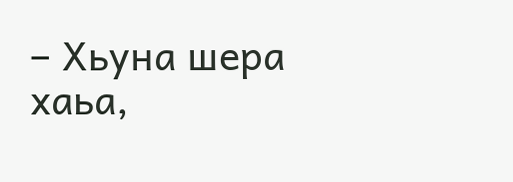– Хьуна шера хаьа,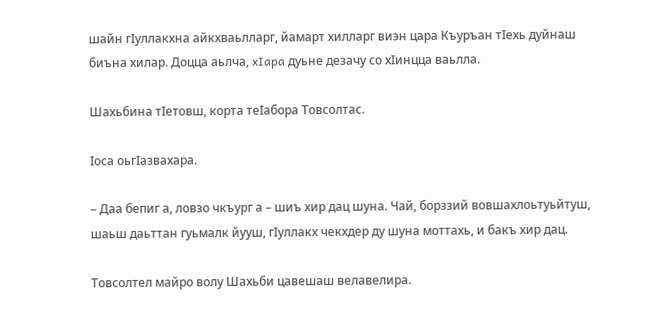шайн гIуллакхна айкхваьлларг, йамарт хилларг виэн цара Къуръан тIехь дуйнаш биъна хилар. Доцца аьлча, xIapa дуьне дезачу со хIинцца ваьлла.

Шахьбина тIетовш, корта теIабора Товсолтас.

Iоса оьгIазвахара.

– Даа бепиг а, ловзо чкъург а – шиъ хир дац шуна. Чай, борззий вовшахлоьтуьйтуш, шаьш даьттан гуьмалк йууш, гIуллакх чекхдер ду шуна моттахь, и бакъ хир дац.

Товсолтел майро волу Шахьби цавешаш велавелира.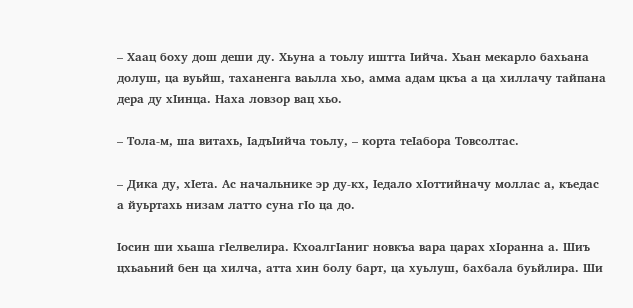– Хаац боху дош деши ду. Хьуна а тоьлу иштта Iийча. Хьан мекарло бахьана долуш, ца вуьйш, таханенга ваьлла хьо, амма адам цкъа а ца хиллачу тайпана дера ду хIинца. Наха ловзор вац хьо.

– Тола-м, ша витахь, IадъIийча тоьлу, – корта теIабора Товсолтас.

– Дика ду, хIета. Ас начальнике эр ду-кх, Iедало хIоттийначу моллас а, къедас а йуьртахь низам латто суна гIo ца до.

Iосин ши хьаша гIелвелира. КхоалгIаниг новкъа вара царах хIоранна а. Шиъ цхьаьний бен ца хилча, атта хин болу барт, ца хуьлуш, бахбала буьйлира. Ши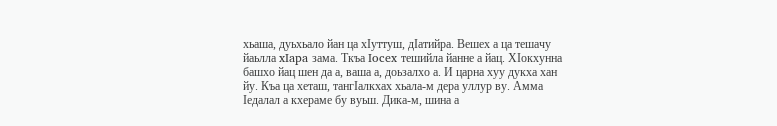хьаша, дуьхьало йан ца хIуттуш, дIатийра. Вешех а ца тешачу йаьлла xIapa зама. Ткъа Iocex тешийла йанне а йац. ХIокхунна башхо йац шен да а, ваша а, доьзалхо а. И царна хуу дукха хан йу. Къа ца хеташ, тангIалкхах хьала-м дера уллур ву. Амма Iедалал а кхераме бу вуьш. Дика-м, шина а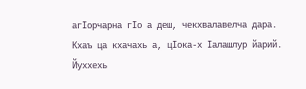агIорчарна гIo а деш, чекхвалавелча дара. Кхаъ ца кхачахь а, цIока-х Iалашлур йарий. Йуххехь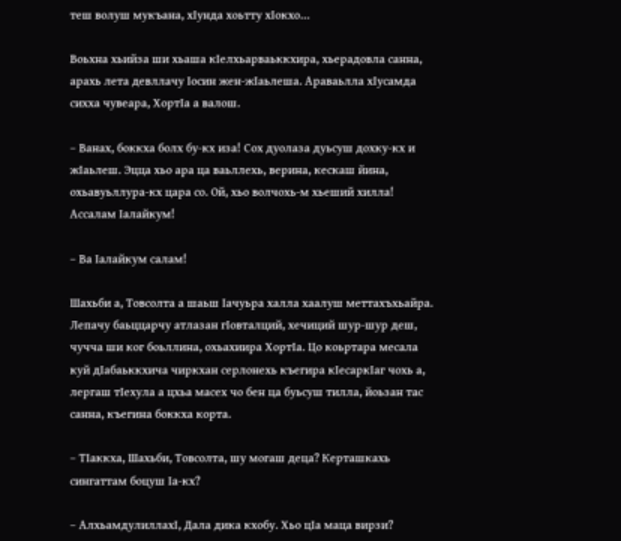теш волуш мукъана, хIунда хоьтту хIокхо…

Воьхна хьийза ши хьаша кIелхьарваьккхира, хьерадовла санна, арахь лета девллачу Iосин жен-жIаьлеша. Араваьлла хIусамда сихха чувеара, ХортIа а валош.

– Ванах, боккха болх бу-кх иза! Сох дуолаза дуьсуш дохку-кх и жIаьлеш. Эцца хьо ара ца ваьллехь, верина, кескаш йина, охьавуьллура-кх цара со. Ой, хьо волчохь-м хьеший хилла! Ассалам Iалайкум!

– Ва Iалайкум салам!

Шахьби а, Товсолта а шаьш Iачуьра халла хаалуш меттахъхьайра. Лепачу баьццарчу атлазан гIовталций, хечиций шур-шур деш, чучча ши ког боьллина, охьахиира ХортIа. Цо коьртара месала куй дIабаьккхича чиркхан серлонехь къегира кIесаркIаг чохь а, лергаш тIехула а цхьа масех чо бен ца буьсуш тилла, йоьзан тас санна, къегина боккха корта.

– ТIаккха, Шахьби, Товсолта, шу могаш деца? Керташкахь сингаттам боцуш Iа-кх?

– АлхьамдулиллахI, Дала дика кхобу. Хьо цIа маца вирзи?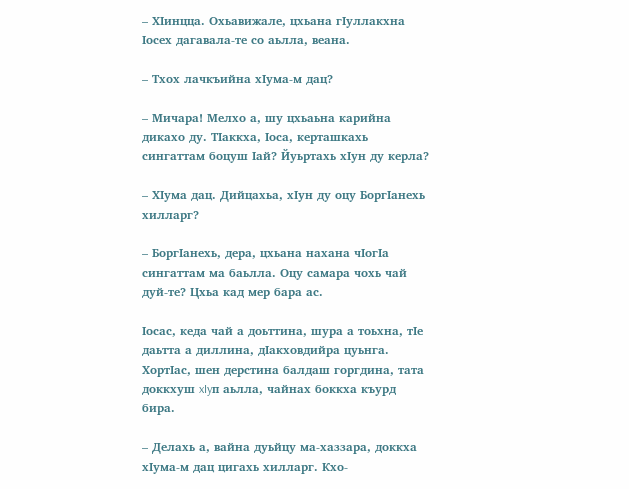– ХIинцца. Охьавижале, цхьана гIуллакхна Iосех дагавала-те со аьлла, веана.

– Тхох лачкъийна хIума-м дац?

– Мичара! Мелхо а, шу цхьаьна карийна дикахо ду. ТIаккха, Iоса, керташкахь сингаттам боцуш Iай? Йуьртахь хIун ду керла?

– ХIума дац. Дийцахьа, хIун ду оцу БоргIанехь хилларг?

– БоргIанехь, дера, цхьана нахана чIогIа сингаттам ма баьлла. Оцу самара чохь чай дуй-те? Цхьа кад мер бара ас.

Iосас, кеда чай а доьттина, шура а тоьхна, тIе даьтта а диллина, дIакховдийра цуьнга. ХортIас, шен дерстина балдаш горгдина, тата доккхуш xIyп аьлла, чайнах боккха къурд бира.

– Делахь а, вайна дуьйцу ма-хаззара, доккха хIума-м дац цигахь хилларг. Кхо-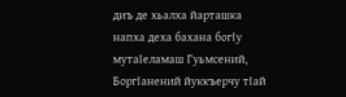диъ де хьалха йарташка напха деха бахана богIу мутаIеламаш Гуьмсений, БоргIанений йуккъерчу тIай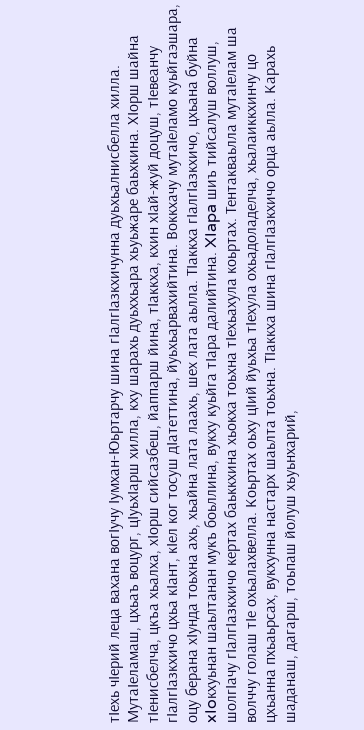тIехь чIерий леца вахана вогIучу Iумхан-Юьртарчу шина гIалгIазкхичунна дуьхьалнисбелла хилла. МутаIеламаш, цхьаъ воцург, цIуьхIарш хилла, кху шарахь дуьххьара хьуьжаре баьхкина. ХIорш шайна тIенисбелча, цкъа хьалха, хIорш сийсазбеш, йаппарш йина, тIаккха, кхин хIай-жуй доцуш, тIевеанчу гIалгIазкхичо цхьа кIант, кIел ког тосуш дIатеттина, йуьхьарвахийтина. Воккхачу мутаIеламо куьйгаэшара, оцу берана хIунда тоьхна ахь, хьайна лата лаахь, шех лата аьлла. ТIаккха гIалгIазкхичо, цхьана буйна xIoкхуьнан шаьлтанан мукъ боьллина, вукху куьйга тIара далийтина. XIapa шиъ тийсалуш воллуш, шолгIачу гIалгIазкхичо кертах баьккхина хьокха тоьхна тIехьахула коьртах. Тентакваьлла мутаIелам ша волччу голаш тIе охьалахвелла. Коьртах оьху цIий йуьхьа тIехула охьадоладелча, хьалаиккхинчу цо цхьанна пхьаьрсах, вукхунна настарх шаьлта тоьхна. ТIаккха шина гIалгIазкхичо орца аьлла. Карахь шаданаш, дагарш, тоьпаш йолуш хьуьнхарий,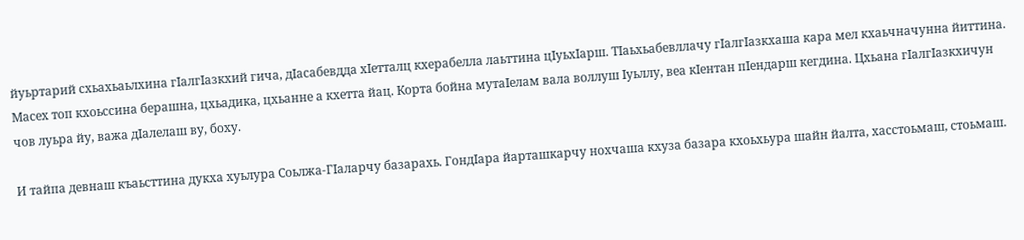йуьртарий схьахьаьлхина гIалгIазкхий гича, дIасабевдда хIетталц кхерабелла лаьттина цIуьхIарш. ТIаьхьабевллачу гIалгIазкхаша кара мел кхаьчначунна йиттина. Масех топ кхоьссина берашна, цхьадика, цхьанне а кхетта йац. Корта бойна мутаIелам вала воллуш Iуьллу, веа кIентан пIендарш кегдина. Цхьана гIалгIазкхичун чов луьра йу, важа дIалелаш ву, боху.

И тайпа девнаш къаьсттина дукха хуьлура Соьлжа-ГIаларчу базарахь. ГондIара йарташкарчу нохчаша кхуза базара кхоьхьура шайн йалта, хасстоьмаш, стоьмаш.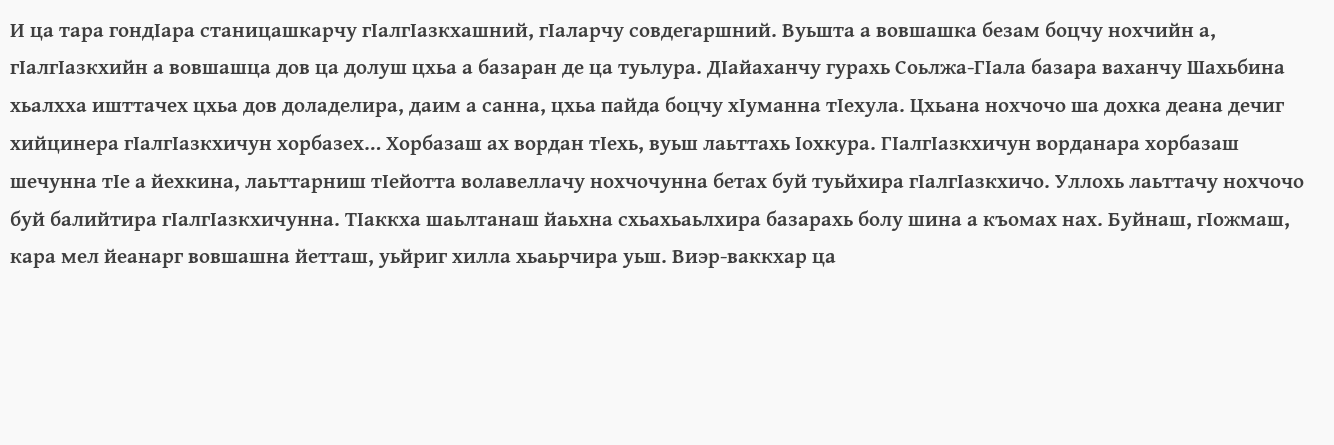И ца тара гондIара станицашкарчу гIалгIазкхашний, гIаларчу совдегаршний. Вуьшта а вовшашка безам боцчу нохчийн а, гIалгIазкхийн а вовшашца дов ца долуш цхьа а базаран де ца туьлура. ДIайаханчу гурахь Соьлжа-ГIала базара ваханчу Шахьбина хьалхха ишттачех цхьа дов доладелира, даим а санна, цхьа пайда боцчу хIуманна тIехула. Цхьана нохчочо ша дохка деана дечиг хийцинера гIалгIазкхичун хорбазех… Хорбазаш ах вордан тIехь, вуьш лаьттахь Iохкура. ГIалгIазкхичун ворданара хорбазаш шечунна тIе а йехкина, лаьттарниш тIейотта волавеллачу нохчочунна бетах буй туьйхира гIалгIазкхичо. Уллохь лаьттачу нохчочо буй балийтира гIалгIазкхичунна. ТIаккха шаьлтанаш йаьхна схьахьаьлхира базарахь болу шина а къомах нах. Буйнаш, гIожмаш, кара мел йеанарг вовшашна йетташ, уьйриг хилла хьаьрчира уьш. Виэр-ваккхар ца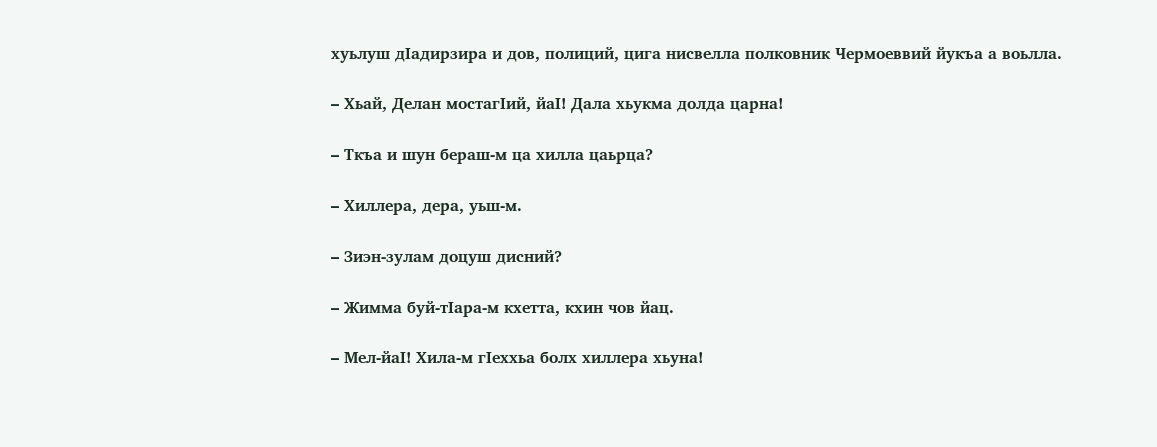хуьлуш дIадирзира и дов, полиций, цига нисвелла полковник Чермоеввий йукъа а воьлла.

– Хьай, Делан мостагIий, йаI! Дала хьукма долда царна!

– Ткъа и шун бераш-м ца хилла цаьрца?

– Хиллера, дера, уьш-м.

– Зиэн-зулам доцуш дисний?

– Жимма буй-тIара-м кхетта, кхин чов йац.

– Мел-йаI! Хила-м гIеххьа болх хиллера хьуна!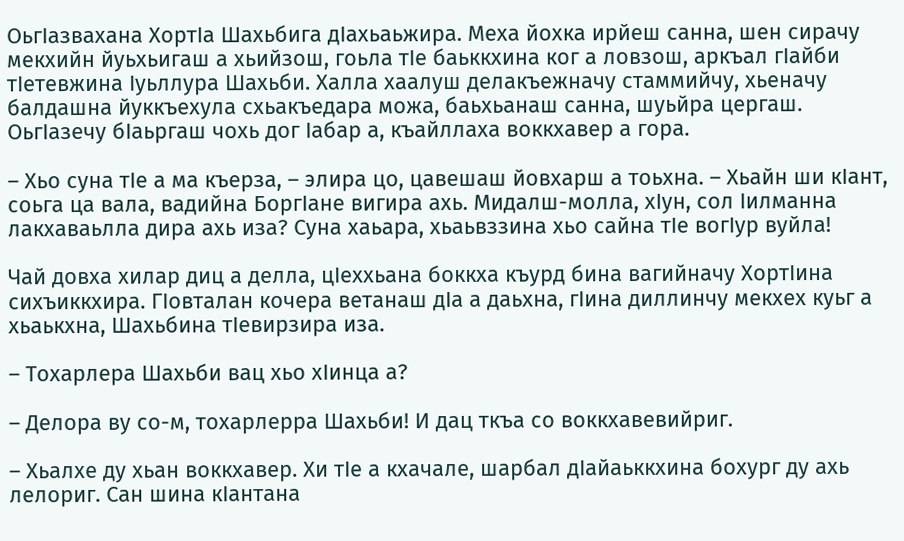ОьгIазвахана ХортIа Шахьбига дIахьаьжира. Меха йохка ирйеш санна, шен сирачу мекхийн йуьхьигаш а хьийзош, гоьла тIе баьккхина ког а ловзош, аркъал гIайби тIетевжина Iуьллура Шахьби. Халла хаалуш делакъежначу стаммийчу, хьеначу балдашна йуккъехула схьакъедара можа, баьхьанаш санна, шуьйра цергаш. ОьгIазечу бIаьргаш чохь дог Iабар а, къайллаха воккхавер а гора.

– Хьо суна тIе а ма къерза, – элира цо, цавешаш йовхарш а тоьхна. – Хьайн ши кIант, соьга ца вала, вадийна БоргIане вигира ахь. Мидалш-молла, хIун, сол Iилманна лакхаваьлла дира ахь иза? Суна хаьара, хьаьвззина хьо сайна тIе вогIур вуйла!

Чай довха хилар диц а делла, цIеххьана боккха къурд бина вагийначу ХортIина сихъиккхира. ГIовталан кочера ветанаш дIа а даьхна, гIина диллинчу мекхех куьг а хьаькхна, Шахьбина тIевирзира иза.

– Тохарлера Шахьби вац хьо хIинца а?

– Делора ву со-м, тохарлерра Шахьби! И дац ткъа со воккхавевийриг.

– Хьалхе ду хьан воккхавер. Хи тIе а кхачале, шарбал дIайаьккхина бохург ду ахь лелориг. Сан шина кIантана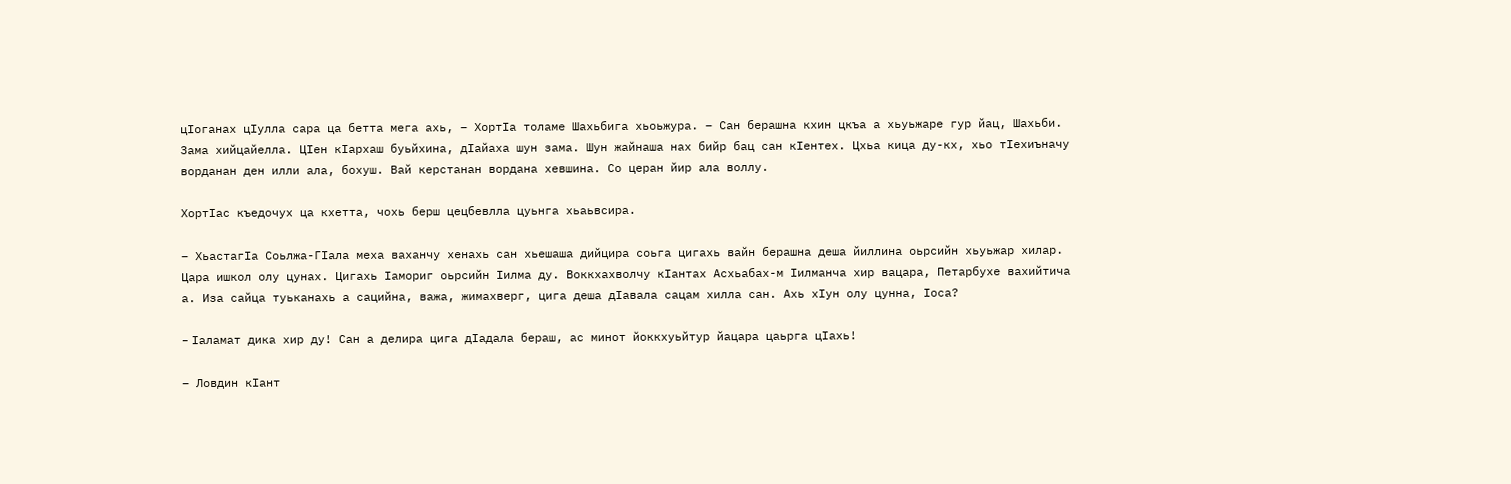цIоганах цIулла сара ца бетта мега ахь, – ХортIа толаме Шахьбига хьоьжура. – Сан берашна кхин цкъа а хьуьжаре гур йац, Шахьби. Зама хийцайелла. ЦIен кIархаш буьйхина, дIайаха шун зама. Шун жайнаша нах бийр бац сан кIентех. Цхьа кица ду-кх, хьо тIехиъначу ворданан ден илли ала, бохуш. Вай керстанан вордана хевшина. Со церан йир ала воллу.

ХортIас къедочух ца кхетта, чохь берш цецбевлла цуьнга хьаьвсира.

– ХьастагIа Соьлжа-ГIала меха ваханчу хенахь сан хьешаша дийцира соьга цигахь вайн берашна деша йиллина оьрсийн хьуьжар хилар. Цара ишкол олу цунах. Цигахь Iамориг оьрсийн Iилма ду. Воккхахволчу кIантах Асхьабах-м Iилманча хир вацара, Петарбухе вахийтича а. Иза сайца туьканахь а сацийна, важа, жимахверг, цига деша дIавала сацам хилла сан. Ахь хIун олу цунна, Iоса?

– Iаламат дика хир ду! Сан а делира цига дIадала бераш, ас минот йоккхуьйтур йацара цаьрга цIахь!

– Ловдин кIант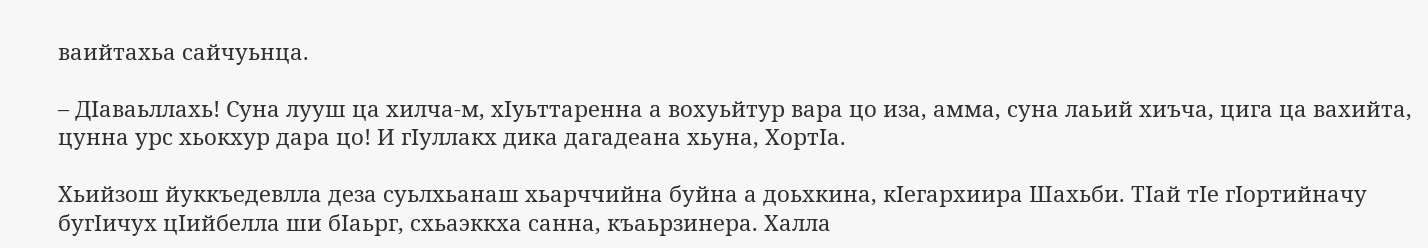ваийтахьа сайчуьнца.

– ДIаваьллахь! Суна лууш ца хилча-м, хIуьттаренна а вохуьйтур вара цо иза, амма, суна лаьий хиъча, цига ца вахийта, цунна урс хьокхур дара цо! И гIуллакх дика дагадеана хьуна, ХортIа.

Хьийзош йуккъедевлла деза суьлхьанаш хьарччийна буйна а доьхкина, кIегархиира Шахьби. ТIай тIе гIортийначу бугIичух цIийбелла ши бIаьрг, схьаэккха санна, къаьрзинера. Халла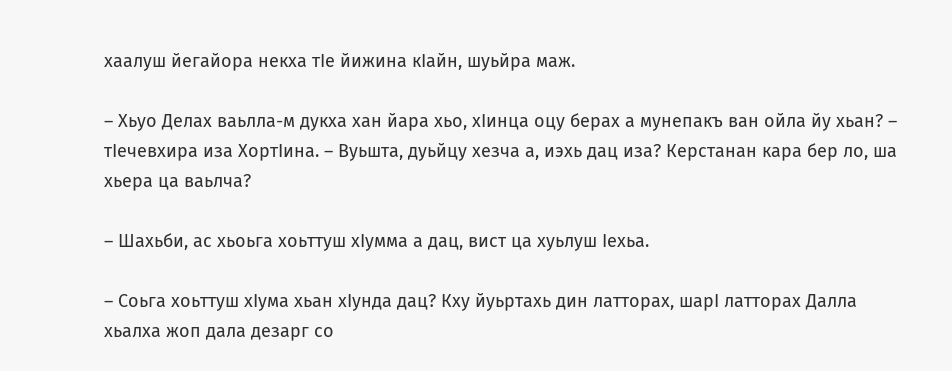хаалуш йегайора некха тIе йижина кIайн, шуьйра маж.

– Хьуо Делах ваьлла-м дукха хан йара хьо, хIинца оцу берах а мунепакъ ван ойла йу хьан? – тIечевхира иза ХортIина. – Вуьшта, дуьйцу хезча а, иэхь дац иза? Керстанан кара бер ло, ша хьера ца ваьлча?

– Шахьби, ас хьоьга хоьттуш хIумма а дац, вист ца хуьлуш Iехьа.

– Соьга хоьттуш хIума хьан хIунда дац? Кху йуьртахь дин латторах, шарI латторах Далла хьалха жоп дала дезарг со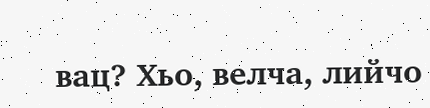вац? Хьо, велча, лийчо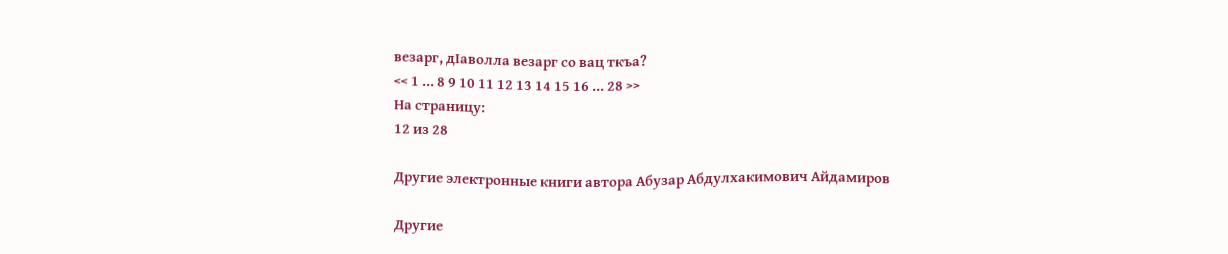везарг, дIаволла везарг со вац ткъа?
<< 1 ... 8 9 10 11 12 13 14 15 16 ... 28 >>
На страницу:
12 из 28

Другие электронные книги автора Абузар Абдулхакимович Айдамиров

Другие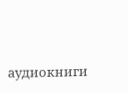аудиокниги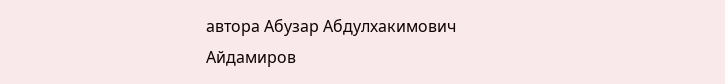автора Абузар Абдулхакимович Айдамиров